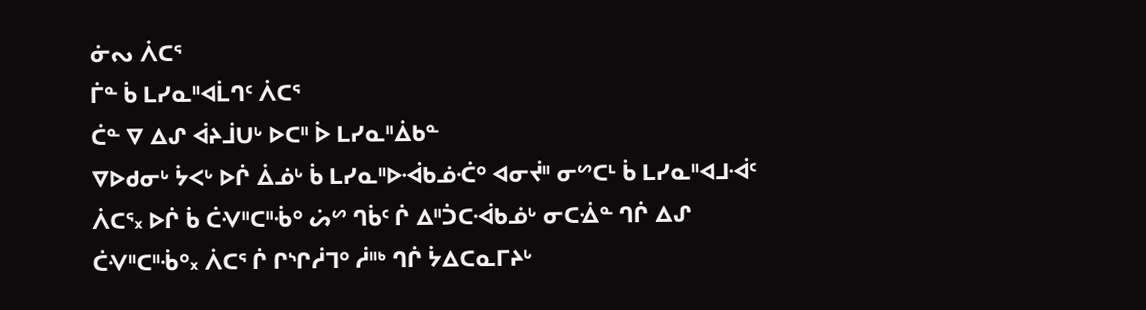ᓃᔓ ᐲᑕᕐ
ᒦᓐ ᑳ ᒪᓯᓇᐦᐊᒫᒉᑦ ᐲᑕᕐ
ᑖᓐ ᐁ ᐃᔑ ᐋᔨᒨᑌᒡ ᐅᑕᐦ ᐆ ᒪᓯᓇᐦᐄᑲᓐ
ᐁᐅᑯᓂᒡ ᔮᐸᒡ ᐅᒌ ᐄᓅᒡ ᑳ ᒪᓯᓇᐦᐅᐙᑲᓅᑣᐤ ᐊᓂᔫᐦ ᓂᔥᑕᒻ ᑳ ᒪᓯᓇᐦᐊᒧᐙᑦ ᐲᑕᕐ᙮ ᐅᒌ ᑳ ᑖᐺᐦᑕᐦᒀᐤ ᔖᔥ ᒉᑳᑦ ᒌ ᐃᐦᑑᑕᐙᑲᓅᒡ ᓂᑕᐐᓐ ᒉᒌ ᐃᔑ ᑖᐺᐦᑕᐦᒀᐤ᙮ ᐲᑕᕐ ᒌ ᒋᔅᒋᓲᒣᐤ ᓲᐦᒃ ᒉᒌ ᔮᐃᑕᓇᒥᔨᒡ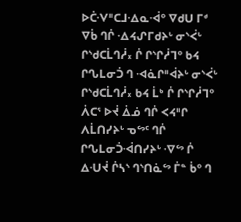ᐅᑖᐺᐦᑕᒧᐎᓇᐙᐤ ᐁᑯᑌ ᒥᒄ ᐁᑳ ᒉᒌ ᐎᔦᔑᒥᑯᔨᒡ ᓂᔅᐹᒡ ᒋᔅᑯᑕᒫᒉᓲ᙮ ᒌ ᒋᔅᒋᓲᒣᐤ ᑲᔦ ᒋᔐᒪᓂᑑ ᒉ ᐗᓈᒋᐦᐋᔨᒡ ᓂᔅᐹᒡ ᒋᔅᑯᑕᒫᒉᓲ᙮ ᑲᔦ ᒫᒃ ᒌ ᒋᔅᒋᓲᒣᐤ ᐲᑕᕐ ᐅᔫ ᐄᓅ ᒉᒌ ᐸᔦᐦᒋ ᐱᒫᑎᓯᔨᒡ ᓀᔥᑦ ᒉᒌ ᒋᔐᒪᓂᑑᐙᑎᓯᔨᒡ ᐌᔥ ᒌ ᐃᑗᔫ ᒌᓴᔅ ᒉᔅᑎᓈᔥ ᒦᓐ ᑳᐤ ᒉ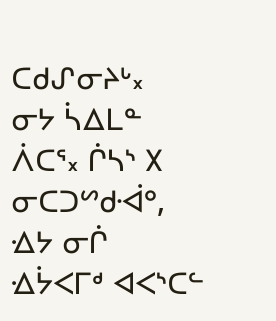ᑕᑯᔑᓂᔨᒡ᙮
ᓂᔭ ᓵᐃᒪᓐ ᐲᑕᕐ᙮ ᒌᓴᔅ ᙭ ᓂᑕᑐᔥᑯᐙᐤ, ᐎᔭ ᓂᒌ ᐎᔮᐸᒥᒄ ᐊᐸᔅᑕᓪ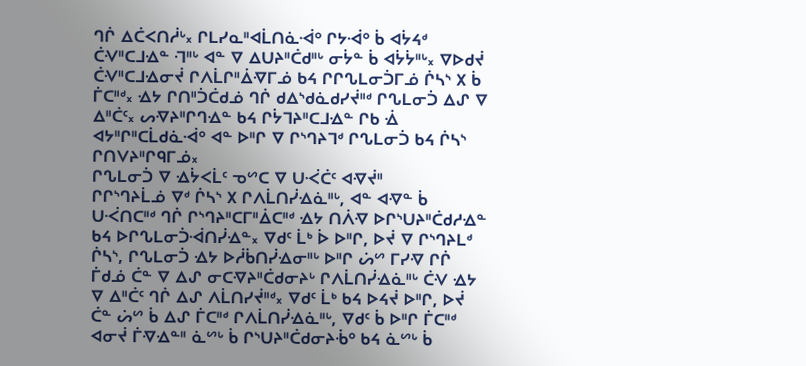ᒉᒌ ᐃᑖᐸᑎᓲᒡ᙮ ᒋᒪᓯᓇᐦᐊᒫᑎᓈᐙᐤ ᒋᔭᐙᐤ ᑳ ᐊᔮᔦᒄ ᑖᐺᐦᑕᒧᐎᓐ ᒬᐦᒡ ᐊᓐ ᐁ ᐃᑌᔨᐦᑖᑯᐦᒡ ᓂᔮᓐ ᑳ ᐊᔮᔮᐦᒡ᙮ ᐁᐅᑯᔫ ᑖᐺᐦᑕᒧᐎᓂᔫ ᒋᐱᒫᒋᐦᐄᐌᒥᓅ ᑲᔦ ᒋᒋᔐᒪᓂᑑᒥᓅ ᒌᓴᔅ ᙭ ᑳ ᒦᑕᐦᒄ᙮ ᐎᔭ ᒋᑎᐦᑑᑖᑯᓅ ᒉᒌ ᑯᐃᔅᑯᓈᑯᓯᔫᐦᒄ ᒋᔐᒪᓂᑑ ᐃᔑ ᐁ ᐃᐦᑖᑦ᙮ ᔕᐌᔨᐦᒋᒉᐎᓐ ᑲᔦ ᒋᔮᒣᔨᐦᑕᒧᐎᓐ ᒋᑲ ᐐ ᐊᔭᐦᒋᐦᑕᒫᑯᓈᐙᐤ ᐊᓐ ᐅᐦᒋ ᐁ ᒋᔅᒉᔨᒣᒄ ᒋᔐᒪᓂᑑ ᑲᔦ ᒌᓴᔅ ᒋᑎᐯᔨᐦᒋᑫᒥᓅ᙮
ᒋᔐᒪᓂᑑ ᐁ ᐎᔮᐸᒫᑦ ᓀᔥᑕ ᐁ ᑌᑆᑖᑦ ᐊᐌᔫᐦ
ᒋᒋᔅᒉᔨᒫᓅ ᐁᒄ ᒌᓴᔅ ᙭ ᒋᐱᒫᑎᓰᐎᓈᐦᒡ, ᐊᓐ ᐊᐌᓐ ᑳ ᑌᑆᑎᑕᐦᒄ ᒉᒌ ᒋᔅᒉᔨᐦᑕᒥᐦᐄᑕᐦᒄ ᐎᔭ ᑎᐲᐌ ᐅᒋᔅᑌᔨᐦᑖᑯᓱᐎᓐ ᑲᔦ ᐅᒋᔐᒪᓂᑑᐙᑎᓰᐎᓐ᙮ ᐁᑯᑦ ᒫᒃ ᐆ ᐅᐦᒋ, ᐅᔫ ᐁ ᒋᔅᒉᔨᒪᒄ ᒌᓴᔅ, ᒋᔐᒪᓂᑑ ᐎᔭ ᐅᓲᑳᑎᓰᐎᓂᐦᒡ ᐅᐦᒋ ᔖᔥ ᒥᓯᐌ ᒋᒌ ᒦᑯᓅ ᑖᓐ ᐁ ᐃᔑ ᓂᑕᐌᔨᐦᑖᑯᓂᔨᒡ ᒋᐱᒫᑎᓰᐎᓈᐦᒡ ᑖᐺ ᐎᔭ ᐁ ᐃᐦᑖᑦ ᒉᒌ ᐃᔑ ᐱᒫᑎᓯᔫᐦᒄ᙮ ᐁᑯᑦ ᒫᒃ ᑲᔦ ᐅᔦᔫ ᐅᐦᒋ, ᐅᔫ ᑖᓐ ᔖᔥ ᑳ ᐃᔑ ᒦᑕᐦᒄ ᒋᐱᒫᑎᓰᐎᓈᐦᒡ, ᐁᑯᑦ ᑳ ᐅᐦᒋ ᒦᑕᐦᒄ ᐊᓂᔫ ᒦᐌᐎᓐᐦ ᓈᔥᒡ ᑳ ᒋᔅᑌᔨᐦᑖᑯᓂᔨᒀᐤ ᑲᔦ ᓈᔥᒡ ᑳ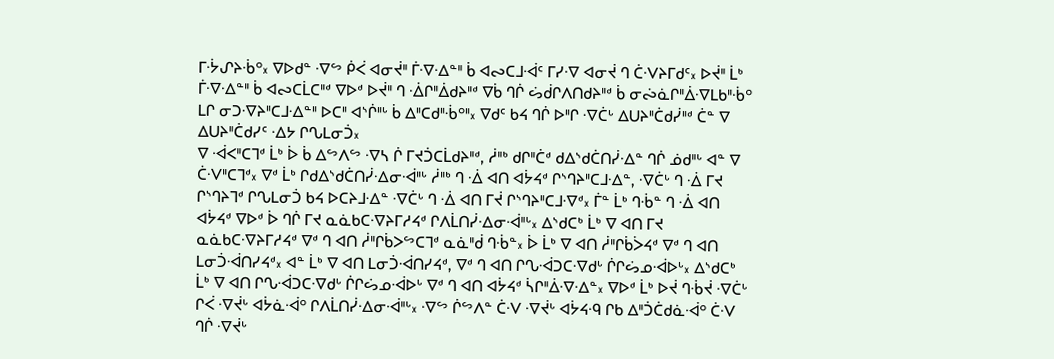ᒥᔻᔑᔨᒀᐤ᙮ ᐁᐅᑯᓐ ᐌᔥ ᑮᐹ ᐊᓂᔫᐦ ᒦᐌᐎᓐᐦ ᑳ ᐊᔓᑕᒧᐙᑦ ᒥᓯᐌ ᐊᓂᔫ ᒉ ᑖᐺᔨᒥᑯᑦ᙮ ᐅᔫᐦ ᒫᒃ ᒦᐌᐎᓐᐦ ᑳ ᐊᔓᑕᒫᑕᐦᒄ ᐁᐅᒄ ᐅᔫᐦ ᒉ ᐐᒋᐦᐄᑯᔨᐦᒄ ᐁᑳ ᒉᒌ ᔖᑰᒋᐱᑎᑯᔨᐦᒄ ᑳ ᓂᔔᓈᒋᐦᐄᐌᒪᑲᐦᒀᐤ ᒪᒋ ᓂᑐᐌᔨᐦᑕᒧᐎᓐᐦ ᐅᑕᐦ ᐊᔅᒌᐦᒡ ᑳ ᐃᐦᑕᑯᐦᒀᐤᐦ᙮ ᐁᑯᑦ ᑲᔦ ᒉᒌ ᐅᐦᒋ ᐌᑖᒡ ᐃᑌᔨᐦᑖᑯᓰᐦᒄ ᑖᓐ ᐁ ᐃᑌᔨᐦᑖᑯᓯᑦ ᐎᔭ ᒋᔐᒪᓂᑑ᙮
ᐁ ᐙᐸᐦᑕᒣᒄ ᒫᒃ ᐆ ᑳ ᐃᔥᐱᔥ ᐌᓴ ᒌ ᒥᔪᑑᑕᒫᑯᔨᐦᒄ, ᓲᐦᒃ ᑯᒋᐦᑖᒄ ᑯᐃᔅᑯᑖᑎᓰᐎᓐ ᒉᒌ ᓅᑯᐦᒡ ᐊᓐ ᐁ ᑖᐺᐦᑕᒣᒄ᙮ ᐁᒄ ᒫᒃ ᒋᑯᐃᔅᑯᑖᑎᓰᐎᓂᐙᐦᒡ ᓲᐦᒃ ᒉ ᐐ ᐊᑎ ᐊᔮᔦᒄ ᒋᔅᒉᔨᐦᑕᒧᐎᓐ, ᐌᑖᒡ ᒉ ᐐ ᒥᔪ ᒋᔅᒉᔨᒣᒄ ᒋᔐᒪᓂᑑ ᑲᔦ ᐅᑕᔨᒧᐎᓐ ᐌᑖᒡ ᒉ ᐐ ᐊᑎ ᒥᔫ ᒋᔅᒉᔨᐦᑕᒧᐌᒄ᙮ ᒦᓐ ᒫᒃ ᒉᒀᓐ ᒉ ᐐ ᐊᑎ ᐊᔮᔦᒄ ᐁᐅᒄ ᐆ ᒉᒌ ᒥᔪ ᓇᓈᑲᑕᐌᔨᒥᓱᔦᒄ ᒋᐱᒫᑎᓰᐎᓂᐙᐦᒡ᙮ ᐃᔅᑯᑕᒃ ᒫᒃ ᐁ ᐊᑎ ᒥᔪ ᓇᓈᑲᑕᐌᔨᒥᓱᔦᒄ ᐁᒄ ᒉ ᐊᑎ ᓲᐦᒋᑳᐳᔥᑕᒣᒄ ᓇᓈᐦᑰ ᒉᒀᓐ᙮ ᐆ ᒫᒃ ᐁ ᐊᑎ ᓲᐦᒋᑳᐴᔦᒄ ᐁᒄ ᒉ ᐊᑎ ᒪᓂᑑᐙᑎᓯᔦᒄ᙮ ᐊᓐ ᒫᒃ ᐁ ᐊᑎ ᒪᓂᑑᐙᑎᓯᔦᒄ, ᐁᒄ ᒉ ᐊᑎ ᒋᔐᐙᑐᑕᐌᑯᒡ ᒌᒋᔖᓄᐙᐅᒡ᙮ ᐃᔅᑯᑕᒃ ᒫᒃ ᐁ ᐊᑎ ᒋᔐᐙᑐᑕᐌᑯᒡ ᒌᒋᔖᓄᐙᐅᒡ ᐁᒄ ᒉ ᐊᑎ ᐊᔮᔦᒄ ᓵᒋᐦᐄᐌᐎᓐ᙮ ᐁᐅᒄ ᒫᒃ ᐅᔫ ᒉᒀᔫ ᐌᑖᒡ ᒋᐹ ᐌᔫᒡ ᐊᔮᓈᐙᐤ ᒋᐱᒫᑎᓰᐎᓂᐙᐦᒡ᙮ ᐌᔥ ᒌᔥᐱᓐ ᑖᐺ ᐌᔫᒡ ᐊᔮᔦᑴ ᒋᑲ ᐃᐦᑑᑖᑯᓈᐙᐤ ᑖᐺ ᒉᒌ ᐌᔫᒡ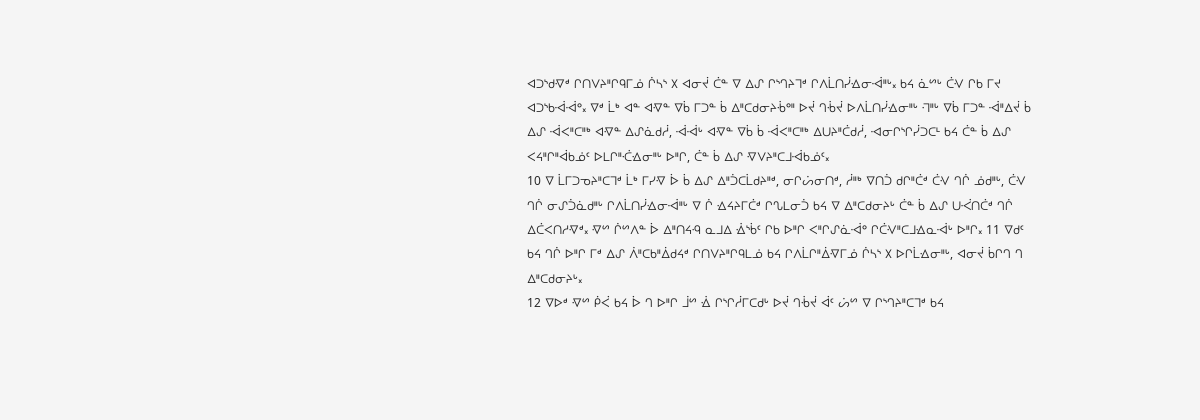ᐊᑐᔅᑯᐌᒄ ᒋᑎᐯᔨᐦᒋᑫᒥᓅ ᒌᓴᔅ ᙭ ᐊᓂᔫ ᑖᓐ ᐁ ᐃᔑ ᒋᔅᒉᔨᒣᒄ ᒋᐱᒫᑎᓰᐎᓂᐙᐦᒡ᙮ ᑲᔦ ᓈᔥᒡ ᑖᐺ ᒋᑲ ᒥᔪ ᐊᑐᔅᑲᐙᐙᐤ᙮ ᐁᒄ ᒫᒃ ᐊᓐ ᐊᐌᓐ ᐁᑳ ᒥᑐᓐ ᑳ ᐃᐦᑕᑯᓂᔨᒀᐤᐦ ᐅᔫ ᒉᒀᔫ ᐅᐱᒫᑎᓰᐎᓂᐦᒡ ᒬᐦᒡ ᐁᑳ ᒥᑐᓐ ᐙᐦᐃᔫ ᑳ ᐃᔑ ᐙᐸᐦᑕᐦᒃ ᐊᐌᓐ ᐃᔑᓈᑯᓲ, ᐙᐙᒡ ᐊᐌᓐ ᐁᑳ ᑳ ᐙᐸᐦᑕᐦᒃ ᐃᑌᔨᐦᑖᑯᓲ, ᐗᓂᒋᔅᒋᓰᑐᑕᒻ ᑲᔦ ᑖᓐ ᑳ ᐃᔑ ᐸᔦᐦᒋᐦᐋᑲᓅᑦ ᐅᒪᒋᐦᑣᐎᓂᐦᒡ ᐅᐦᒋ, ᑖᓐ ᑳ ᐃᔑ ᐌᐯᔨᐦᑕᒧᐙᑲᓅᑦ᙮
10 ᐁ ᒫᒥᑐᓀᔨᐦᑕᒣᒄ ᒫᒃ ᒥᓯᐌ ᐆ ᑳ ᐃᔑ ᐃᐦᑑᑕᒫᑯᔨᐦᒄ, ᓂᒋᔖᓂᑎᒄ, ᓲᐦᒃ ᐁᑎᑑ ᑯᒋᐦᑖᒄ ᑖᐺ ᒉᒌ ᓅᑯᐦᒡ, ᑖᐺ ᒉᒌ ᓂᔑᑑᓈᑯᐦᒡ ᒋᐱᒫᑎᓰᐎᓂᐙᐦᒡ ᐁ ᒌ ᐎᔦᔨᒥᑖᒄ ᒋᔐᒪᓂᑑ ᑲᔦ ᐁ ᐃᐦᑕᑯᓂᔨᒡ ᑖᓐ ᑳ ᐃᔑ ᑌᑆᑎᑖᒄ ᒉᒌ ᐃᑖᐸᑎᓱᐌᒄ᙮ ᐌᔥ ᒌᔥᐱᓐ ᐆ ᐃᐦᑎᔦᑴ ᓇᒧᐃ ᐐᔅᑳᑦ ᒋᑲ ᐅᐦᒋ ᐸᐦᒋᔑᓈᐙᐤ ᒋᑖᐺᐦᑕᒧᐎᓇᐙᒡ ᐅᐦᒋ᙮ 11 ᐁᑯᑦ ᑲᔦ ᒉᒌ ᐅᐦᒋ ᒥᒄ ᐃᔑ ᐲᐦᑕᑲᐦᐄᑯᔦᒄ ᒋᑎᐯᔨᐦᒋᑫᒪᓅ ᑲᔦ ᒋᐱᒫᒋᐦᐄᐌᒥᓅ ᒌᓴᔅ ᙭ ᐅᒋᒫᐎᓂᐦᒡ, ᐊᓂᔫ ᑳᒋᒉ ᒉ ᐃᐦᑕᑯᓂᔨᒡ᙮
12 ᐁᐅᒄ ᐌᔥ ᑮᐹ ᑲᔦ ᐆ ᒉ ᐅᐦᒋ ᒨᔥ ᐐ ᒋᔅᒋᓲᒥᑕᑯᒡ ᐅᔫ ᒉᒀᔫ ᐋᑦ ᔖᔥ ᐁ ᒋᔅᒉᔨᐦᑕᒣᒄ ᑲᔦ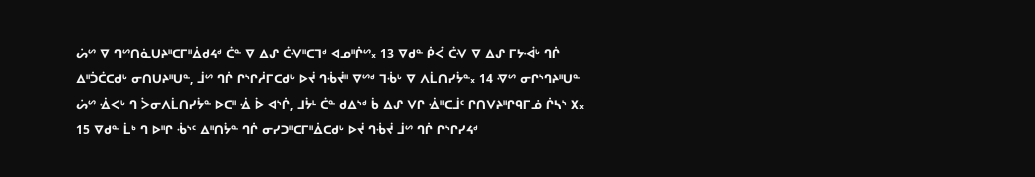ᔖᔥ ᐁ ᒉᔥᑎᓈᑌᔨᐦᑕᒥᐦᐄᑯᔦᒄ ᑖᓐ ᐁ ᐃᔑ ᑖᐺᐦᑕᒣᒄ ᐊᓄᐦᒌᔥ᙮ 13 ᐁᑯᓐ ᑮᐹ ᑖᐺ ᐁ ᐃᔑ ᒥᔭᐙᒡ ᒉᒌ ᐃᐦᑑᑖᑕᑯᒡ ᓂᑎᑌᔨᐦᑌᓐ, ᒨᔥ ᒉᒌ ᒋᔅᒋᓲᒥᑕᑯᒡ ᐅᔫ ᒉᒀᔫᐦ ᐁᔥᒄ ᒣᒀᒡ ᐁ ᐱᒫᑎᓯᔮᓐ᙮ 14 ᐌᔥ ᓂᒋᔅᒉᔨᐦᑌᓐ ᔖᔥ ᐐᐸᒡ ᒉ ᐴᓂᐱᒫᑎᓯᔮᓐ ᐅᑕᐦ ᐐ ᐆ ᐊᔅᒌ, ᒧᔮᒻ ᑖᓐ ᑯᐃᔅᒄ ᑳ ᐃᔑ ᐯᒋ ᐐᐦᑕᒨᑦ ᒋᑎᐯᔨᐦᒋᑫᒥᓅ ᒌᓴᔅ ᙭᙮ 15 ᐁᑯᓐ ᒫᒃ ᒉ ᐅᐦᒋ ᒀᔅᑦ ᐃᐦᑎᔮᓐ ᒉᒌ ᓂᓯᑐᐦᑕᒥᐦᐄᑕᑯᒡ ᐅᔫ ᒉᒀᔫ ᒨᔥ ᒉᒌ ᒋᔅᒋᓯᔦᒄ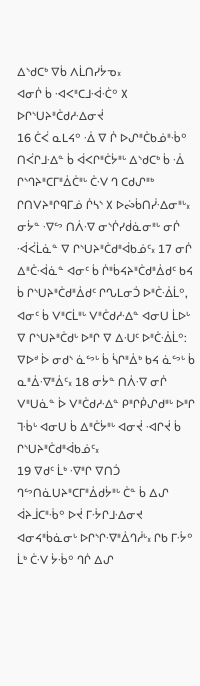ᐃᔅᑯᑕᒃ ᐁᑳ ᐱᒫᑎᓯᔮᓀ᙮
ᐊᓂᒌ ᑳ ᐗᐸᐦᑕᒧᐙᑣᐤ ᙭ ᐅᒋᔅᑌᔨᐦᑖᑯᓱᐎᓂᔫ
16 ᑖᐹ ᓇᒪᔦᐤ ᐐ ᐁ ᒌ ᐅᔑᐦᑖᑲᓅᐦᒀᐤ ᑎᐹᒋᒧᐎᓐ ᑳ ᐋᐸᒋᐦᑖᔮᐦᒡ ᐃᔅᑯᑕᒃ ᑳ ᐐ ᒋᔅᒉᔨᐦᑕᒥᐦᐄᑖᐦᒡ ᑖᐺ ᒉ ᑕᑯᔑᐦᒃ ᒋᑎᐯᔨᐦᒋᑫᒥᓅ ᒌᓴᔅ ᙭ ᐅᔔᑳᑎᓰᐎᓂᐦᒡ᙮ ᓂᔮᓐ ᐌᔥ ᑎᐲᐌ ᓂᔅᒌᓯᑰᓈᓂᐦᒡ ᓂᒌ ᐙᐹᒫᓈᓐ ᐁ ᒋᔅᑌᔨᐦᑖᑯᐦᐋᑲᓅᑦ᙮ 17 ᓂᒌ ᐃᐦᑖᐙᓈᓐ ᐊᓂᑦ ᑳ ᒌᐦᑳᔦᔨᐦᑖᑯᐦᐄᑯᑦ ᑲᔦ ᑳ ᒋᔅᑌᔨᐦᑖᑯᐦᐄᑯᑦ ᒋᔐᒪᓂᑑ ᐅᐦᑖᐐᒫᐤ, ᐊᓂᑦ ᑳ ᐯᐦᑕᒫᐦᒡ ᐯᐦᑖᑯᓱᐎᓐ ᐊᓂᑌ ᒫᐅᒡ ᐁ ᒋᔅᑌᔨᐦᑖᑯᒡ ᐅᐦᒋ ᐁ ᐃᑗᑦ ᐅᐦᑖᐐᒫᐤ: ᐁᐅᒄ ᐆ ᓂᑯᔅ ᓈᔥᒡ ᑳ ᓵᒋᐦᐄᒃ ᑲᔦ ᓈᔥᒡ ᑳ ᓇᐦᐄᐌᐦᐄᑦ᙮ 18 ᓂᔮᓐ ᑎᐲᐌ ᓂᒌ ᐯᐦᑌᓈᓐ ᐆ ᐯᐦᑖᑯᓱᐎᓐ ᑭᐦᒋᑮᔑᑯᐦᒡ ᐅᐦᒋ ᒣᒀᒡ ᐊᓂᑌ ᑳ ᐃᐦᑖᔮᐦᒡ ᐊᓂᔫ ᐗᒋᔫ ᑳ ᒋᔅᑌᔨᐦᑖᑯᐦᐋᑲᓅᑦ᙮
19 ᐁᑯᑦ ᒫᒃ ᐌᐦᒋ ᐁᑎᑑ ᒉᔥᑎᓈᑌᔨᐦᑕᒥᐦᐄᑯᔮᐦᒡ ᑖᓐ ᑳ ᐃᔑ ᐋᔨᒨᑕᐦᒀᐤ ᐅᔫ ᒥᔻᒋᒧᐎᓂᔪ ᐊᓂᔦᐦᑳᓈᓂᒡ ᐅᒋᔅᒋᐌᐦᐄᒉᓲᒡ᙮ ᒋᑲ ᒥᔻᐤ ᒫᒃ ᑖᐺ ᔮᒀᐤ ᒉᒌ ᐃᔑ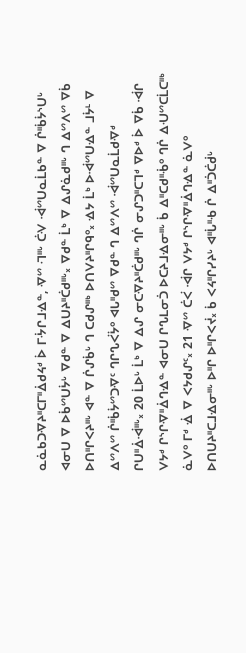ᓇᓈᑲᑐᐌᔨᐦᑕᒥᐦᐄᑯᔦᒄ ᐆ ᒥᔻᒋᒧᐎᓐ, ᐌᔥ ᒬᐦᒡ ᑖᐺ ᐙᔥᑌᓇᒫᑲᓐ ᐁ ᒌᐦᑳᔮᔅᑌᒡ ᐊᓂᑌ ᐁ ᐅᑳᔥᑌᔮᒡ ᐁᑯᓐ ᐁ ᐃᑌᔨᐦᑖᑯᐦᒡ᙮ ᐁᑯᓐ ᒫᒃ ᐁ ᐃᔑᓈᑯᐦᒡ ᒉ ᐃᔥᐱᔥ ᐁᑳ ᐅᑎᐦᒋᐸᔨᐦᒡ ᐊᓐ ᐁ ᒌᔑᑳᒡ ᒉ ᑕᑯᔑᐦᒃ ᐅᑎᐯᔨᐦᒋᑫᐤ᙮ ᐎᔭ ᒫᒃ ᐅᐙᔥᑌᐎᓐ ᒧᔮᒻ ᐁ ᐃᔥᐱᔥ ᒌᐦᑳᔮᔥᑐᐌᑦ ᒉᒋᔐᐹᔮᐤ ᐊᒐᐦᑯᔥ ᐁᑯᓐ ᒉ ᐃᔥᐱᔥ ᐙᔥᑌᓇᒫᑯᐌᒄ ᒋᑌᐦᐄᐙᐦᒡ᙮ 20 ᒫᐅᒡ ᒫᒃ ᐁ ᐃᔑ ᓂᑕᐌᔨᐦᑖᑯᐦᒡ ᒉᒌ ᓂᔑᑐᐦᑕᒣᒄ ᐁᐅᒄ ᐆ ᐁᑳ ᐙᒋ ᐯᔭᒄ ᒋᔅᒋᐌᐦᐄᒉᐎᓐ ᐊᓂᑌ ᒋᔐᒪᓂᑑ ᐅᑕᔨᒧᐎᓂᐦᒡ ᑳ ᐃᐦᑕᑯᐦᒀᐤ ᒉᒌ ᐃᑗᔥᑕᒫᑕᐦᒃ ᓈᐯᐤ ᒥᒄ ᐐ ᐁ ᐸᔭᑯᔑᑦ᙮ 21 ᐌᔥ ᑖᐹ ᐙᒋ ᐯᔭᒄ ᒋᔅᒋᐌᐦᐄᒉᐎᓐ ᓈᐯᐤ ᐅᑎᑌᔨᐦᑕᒧᐎᓂᐦᒡ ᐅᐦᒋ ᐅᐦᒋᐸᔫ᙮ ᑳ ᐸᔦᐦᒋᓯᔨᒡ ᐊᐦᒑᐦᑾ ᒌ ᐃᐦᑑᑖᑰᒡ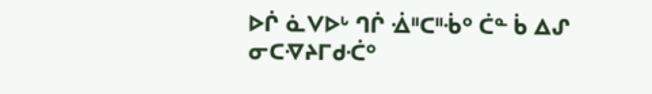ᐅᒌ ᓈᐯᐅᒡ ᒉᒌ ᐐᐦᑕᐦᒀᐤ ᑖᓐ ᑳ ᐃᔑ ᓂᑕᐌᔨᒥᑯᑣᐤ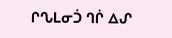ᒋᔐᒪᓂᑑ ᒉᒌ ᐃᔑ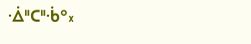ᐐᐦᑕᐦᒀᐤ᙮